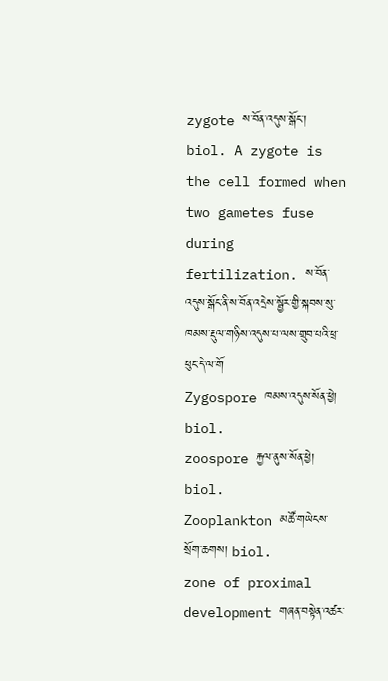zygote ས་བོན་འདུས་སྒོང་། biol. A zygote is the cell formed when two gametes fuse during fertilization. ས་བོན་འདུས་སྒོང་ནི་ས་བོན་འདྲེས་སྦྱོར་གྱི་སྐབས་སུ་ཁམས་རྡུལ་གཉིས་འདུས་པ་ལས་གྲུབ་པའི་ཕྲ་ཕུང་དེ་ལ་གོ
Zygospore ཁམས་འདུས་སོན་ཕྱེ། biol.
zoospore རྐྱལ་ནུས་སོན་ཕྱེ། biol.
Zooplankton མཚོ་གཡེངས་སྲོག་ཆགས། biol.
zone of proximal development གཞན་བསྟེན་འཚར་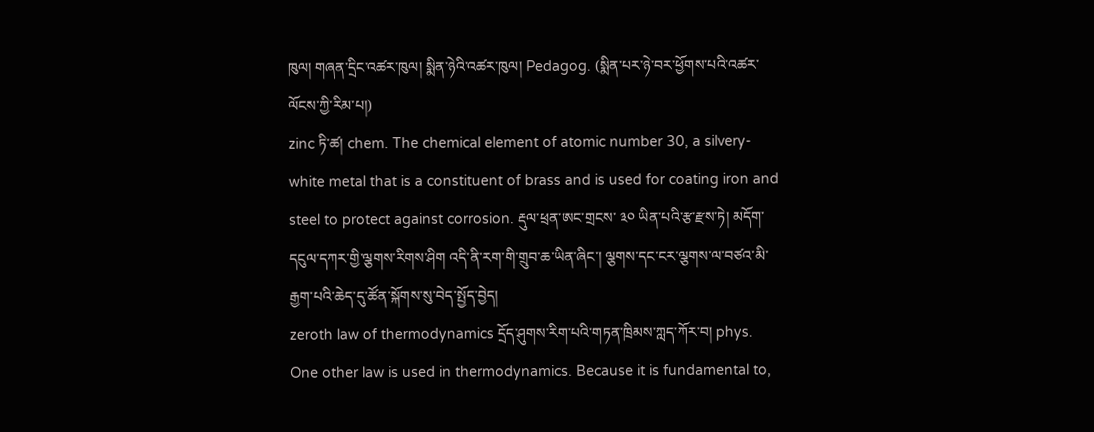ཁུལ། གཞན་དྲིང་འཚར་ཁུལ། སྨིན་ཉེའི་འཚར་ཁུལ། Pedagog. (སྨིན་པར་ཉེ་བར་ཕྱོགས་པའི་འཚར་ལོངས་ཀྱི་རིམ་པ།)
zinc ཏི་ཚ། chem. The chemical element of atomic number 30, a silvery-white metal that is a constituent of brass and is used for coating iron and steel to protect against corrosion. རྡུལ་ཕྲན་ཨང་གྲངས་ ༣༠ ཡིན་པའི་རྩ་རྫས་ཏེ། མདོག་དངུལ་དཀར་གྱི་ལྕགས་རིགས་ཤིག འདི་ནི་རག་གི་གྲུབ་ཆ་ཡིན་ཞིང་། ལྕགས་དང་ངར་ལྕགས་ལ་བཙའ་མི་རྒྱག་པའི་ཆེད་དུ་ཚོན་སྐོགས་སུ་བེད་སྤྱོད་བྱེད།
zeroth law of thermodynamics དྲོད་ཤུགས་རིག་པའི་གཏན་ཁྲིམས་ཀླད་ཀོར་བ། phys. One other law is used in thermodynamics. Because it is fundamental to,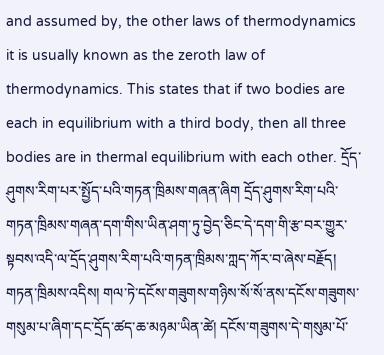and assumed by, the other laws of thermodynamics it is usually known as the zeroth law of thermodynamics. This states that if two bodies are each in equilibrium with a third body, then all three bodies are in thermal equilibrium with each other. དྲོད་ཤུགས་རིག་པར་སྤྱོད་པའི་གཏན་ཁྲིམས་གཞན་ཞིག དྲོད་ཤུགས་རིག་པའི་གཏན་ཁྲིམས་གཞན་དག་གིས་ཡིན་ཤག་ཏུ་བྱེད་ཅིང་དེ་དག་གི་རྩ་བར་གྱུར་སྟབས་འདི་ལ་དྲོད་ཤུགས་རིག་པའི་གཏན་ཁྲིམས་ཀླད་ཀོར་བ་ཞེས་བརྗོད། གཏན་ཁྲིམས་འདིས། གལ་ཏེ་དངོས་གཟུགས་གཉིས་སོ་སོ་ནས་དངོས་གཟུགས་གསུམ་པ་ཞིག་དང་དྲོད་ཚད་ཆ་མཉམ་ཡིན་ཚེ། དངོས་གཟུགས་དེ་གསུམ་པོ་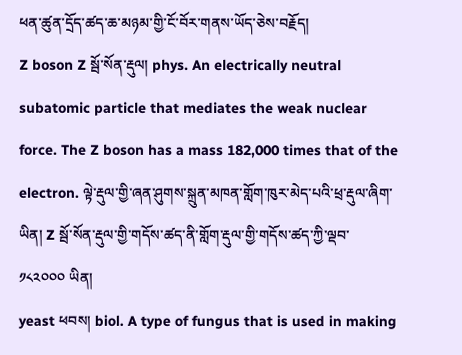ཕན་ཚུན་དྲོད་ཚད་ཆ་མཉམ་གྱི་ངོ་བོར་གནས་ཡོད་ཅེས་བརྗོད།
Z boson Z སྦོ་སོན་རྡུལ། phys. An electrically neutral subatomic particle that mediates the weak nuclear force. The Z boson has a mass 182,000 times that of the electron. ལྟེ་རྡུལ་གྱི་ཞན་ཤུགས་སྐྲུན་མཁན་གློག་ཁུར་མེད་པའི་ཕྲ་རྡུལ་ཞིག་ཡིན། Z སྦོ་སོན་རྡུལ་གྱི་གདོས་ཚད་ནི་གློག་རྡུལ་གྱི་གདོས་ཚད་ཀྱི་ལྡབ་ ༡༨༢༠༠༠ ཡིན།
yeast ཕབས། biol. A type of fungus that is used in making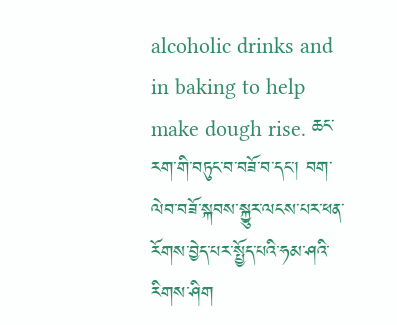alcoholic drinks and in baking to help make dough rise. ཆང་རག་གི་བཏུང་བ་བཟོ་བ་དང་། བག་ལེབ་བཟོ་སྐབས་སྐྱུར་ལངས་པར་ཕན་རོགས་བྱེད་པར་སྤྱོད་པའི་ཧམ་ཤའི་རིགས་ཤིག